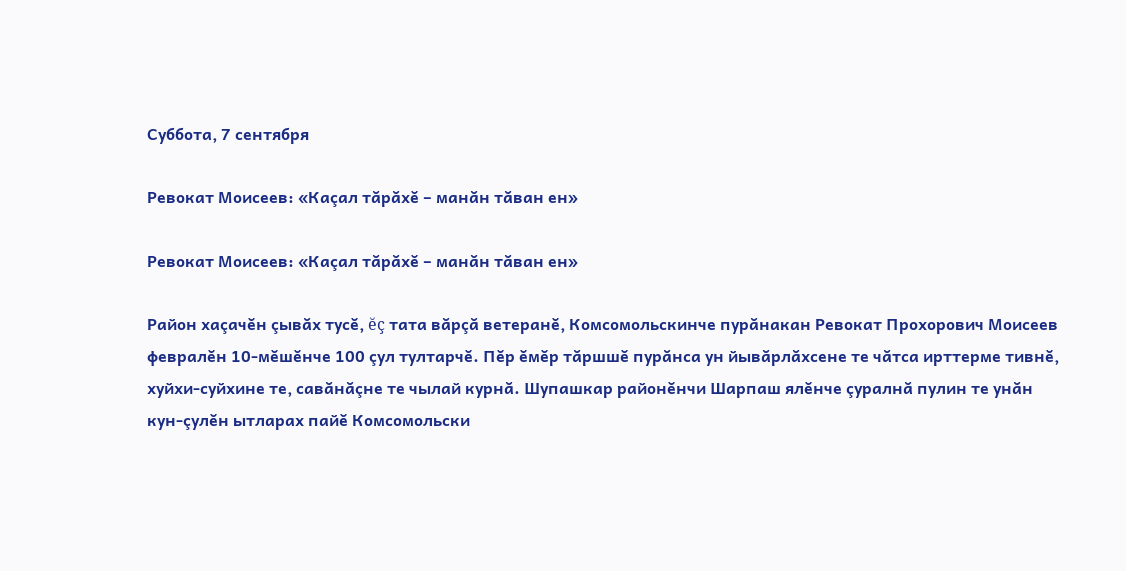Суббота, 7 сентября

Ревокат Моисеев: «Каçал тăрăхĕ – манăн тăван ен»

Ревокат Моисеев: «Каçал тăрăхĕ – манăн тăван ен»

Район хаçачĕн çывăх тусĕ, ĕç тата вăрçă ветеранĕ, Комсомольскинче пурăнакан Ревокат Прохорович Моисеев февралĕн 10-мĕшĕнче 100 çул тултарчĕ. Пĕр ĕмĕр тăршшĕ пурăнса ун йывăрлăхсене те чăтса ирттерме тивнĕ, хуйхи-суйхине те, савăнăçне те чылай курнă. Шупашкар районĕнчи Шарпаш ялĕнче çуралнă пулин те унăн кун-çулĕн ытларах пайĕ Комсомольски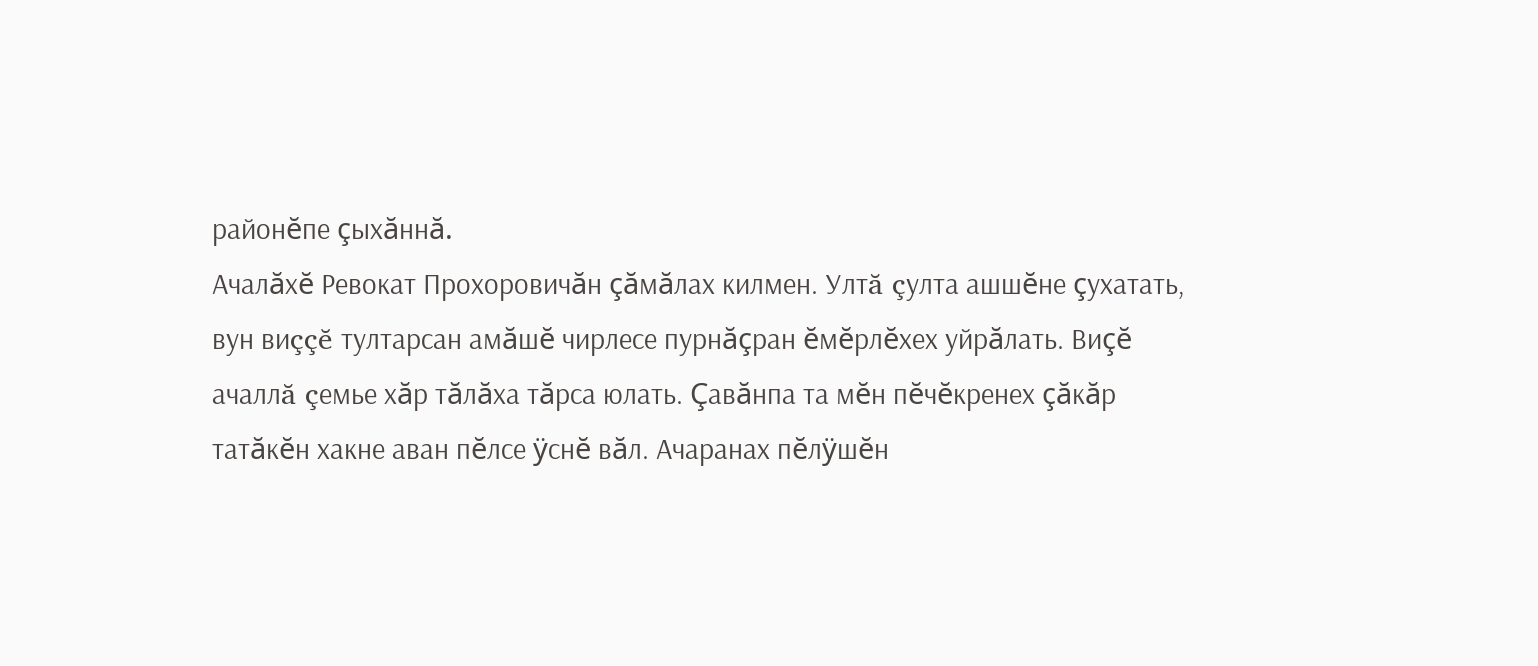районĕпе çыхăннă.
Ачалăхĕ Ревокат Прохоровичăн çăмăлах килмен. Ултă çулта ашшĕне çухатать, вун виççĕ тултарсан амăшĕ чирлесе пурнăçран ĕмĕрлĕхех уйрăлать. Виçĕ ачаллă çемье хăр тăлăха тăрса юлать. Çавăнпа та мĕн пĕчĕкренех çăкăр татăкĕн хакне аван пĕлсе ÿснĕ вăл. Ачаранах пĕлÿшĕн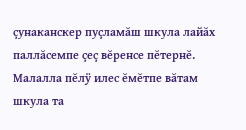çунаканскер пуçламăш шкула лайăх паллăсемпе çеç вĕренсе пĕтернĕ. Малалла пĕлÿ илес ĕмĕтпе вăтам шкула та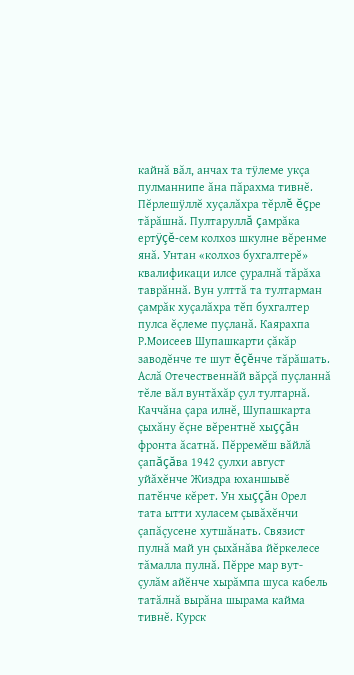кайнă вăл, анчах та тÿлеме укçа пулманнипе ăна пăрахма тивнĕ. Пĕрлешÿллĕ хуçалăхра тĕрлĕ ĕçре тăрăшнă. Пултаруллă çамрăка ертÿçĕ-сем колхоз шкулне вĕренме янă. Унтан «колхоз бухгалтерĕ» квалификаци илсе çуралнă тăрăха таврăннă. Вун улттă та тултарман çамрăк хуçалăхра тĕп бухгалтер пулса ĕçлеме пуçланă. Каярахпа Р.Моисеев Шупашкарти çăкăр заводĕнче те шут ĕçĕнче тăрăшать. Аслă Отечественнăй вăрçă пуçланнă тĕле вăл вунтăхăр çул тултарнă. Каччăна çара илнĕ, Шупашкарта çыхăну ĕçне вĕрентнĕ хыççăн фронта ăсатнă. Пĕрремĕш вăйлă çапăçăва 1942 çулхи август уйăхĕнче Жиздра юханшывĕ патĕнче кĕрет. Ун хыççăн Орел тата ытти хуласем çывăхĕнчи çапăçусене хутшăнать. Связист пулнă май ун çыхăнăва йĕркелесе тăмалла пулнă. Пĕрре мар вут-çулăм айĕнче хырăмпа шуса кабель татăлнă вырăна шырама кайма тивнĕ. Курск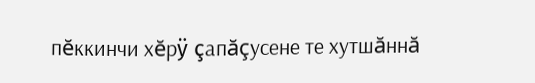пĕккинчи хĕрÿ çапăçусене те хутшăннă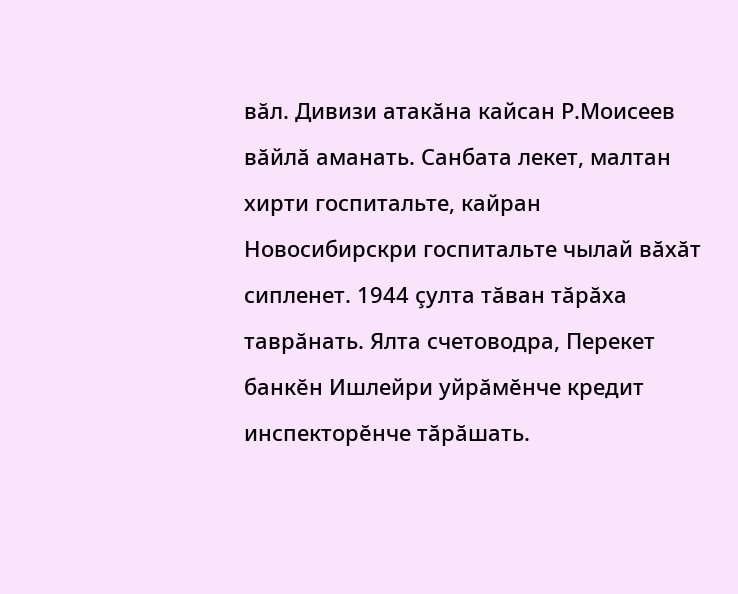вăл. Дивизи атакăна кайсан Р.Моисеев вăйлă аманать. Санбата лекет, малтан хирти госпитальте, кайран Новосибирскри госпитальте чылай вăхăт сипленет. 1944 çулта тăван тăрăха таврăнать. Ялта счетоводра, Перекет банкĕн Ишлейри уйрăмĕнче кредит инспекторĕнче тăрăшать.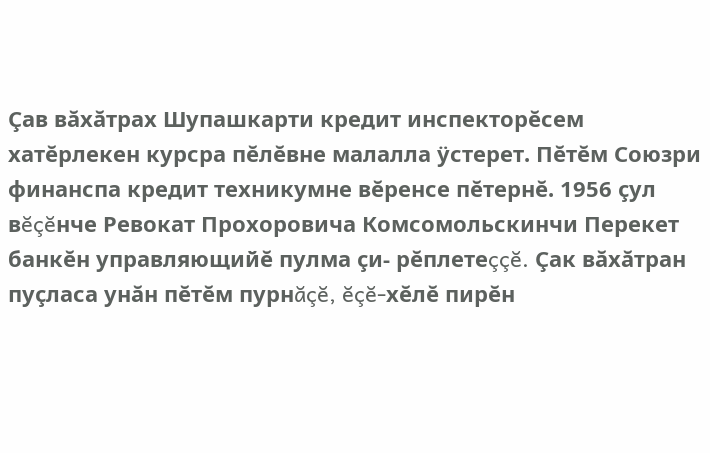Çав вăхăтрах Шупашкарти кредит инспекторĕсем хатĕрлекен курсра пĕлĕвне малалла ÿстерет. Пĕтĕм Союзри финанспа кредит техникумне вĕренсе пĕтернĕ. 1956 çул вĕçĕнче Ревокат Прохоровича Комсомольскинчи Перекет банкĕн управляющийĕ пулма çи- рĕплетеççĕ. Çак вăхăтран пуçласа унăн пĕтĕм пурнăçĕ, ĕçĕ-хĕлĕ пирĕн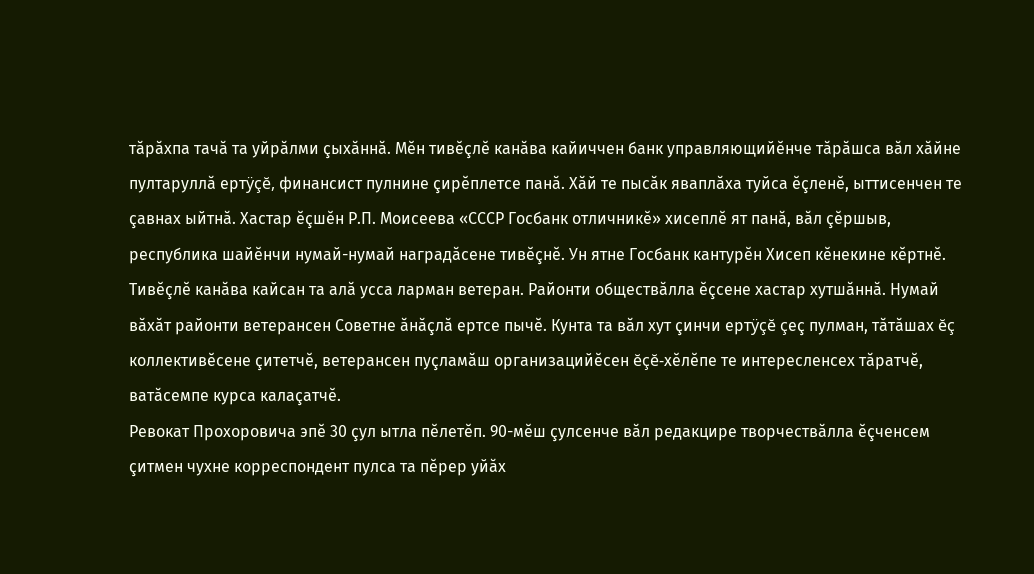тăрăхпа тачă та уйрăлми çыхăннă. Мĕн тивĕçлĕ канăва кайиччен банк управляющийĕнче тăрăшса вăл хăйне пултаруллă ертÿçĕ, финансист пулнине çирĕплетсе панă. Хăй те пысăк яваплăха туйса ĕçленĕ, ыттисенчен те çавнах ыйтнă. Хастар ĕçшĕн Р.П. Моисеева «СССР Госбанк отличникĕ» хисеплĕ ят панă, вăл çĕршыв, республика шайĕнчи нумай-нумай наградăсене тивĕçнĕ. Ун ятне Госбанк кантурĕн Хисеп кĕнекине кĕртнĕ.
Тивĕçлĕ канăва кайсан та алă усса ларман ветеран. Районти обществăлла ĕçсене хастар хутшăннă. Нумай вăхăт районти ветерансен Советне ăнăçлă ертсе пычĕ. Кунта та вăл хут çинчи ертÿçĕ çеç пулман, тăтăшах ĕç коллективĕсене çитетчĕ, ветерансен пуçламăш организацийĕсен ĕçĕ-хĕлĕпе те интересленсех тăратчĕ, ватăсемпе курса калаçатчĕ.
Ревокат Прохоровича эпĕ 30 çул ытла пĕлетĕп. 90-мĕш çулсенче вăл редакцире творчествăлла ĕçченсем çитмен чухне корреспондент пулса та пĕрер уйăх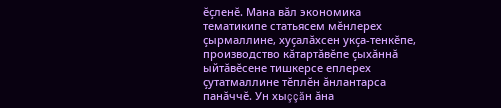ĕçленĕ. Мана вăл экономика тематикипе статьясем мĕнлерех çырмаллине, хуçалăхсен укçа-тенкĕпе, производство кăтартăвĕпе çыхăннă ыйтăвĕсене тишкерсе еплерех çутатмаллине тĕплĕн ăнлантарса панăччĕ. Ун хыççăн ăна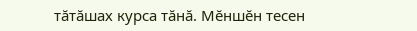тăтăшах курса тăнă. Мĕншĕн тесен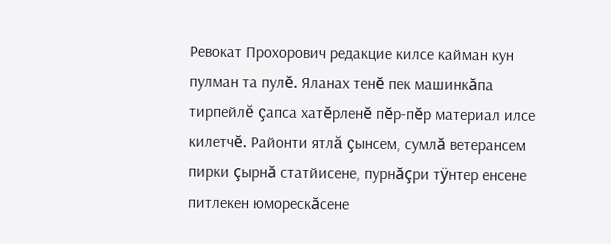Ревокат Прохорович редакцие килсе кайман кун пулман та пулĕ. Яланах тенĕ пек машинкăпа тирпейлĕ çапса хатĕрленĕ пĕр-пĕр материал илсе килетчĕ. Районти ятлă çынсем, сумлă ветерансем пирки çырнă статйисене, пурнăçри тÿнтер енсене питлекен юморескăсене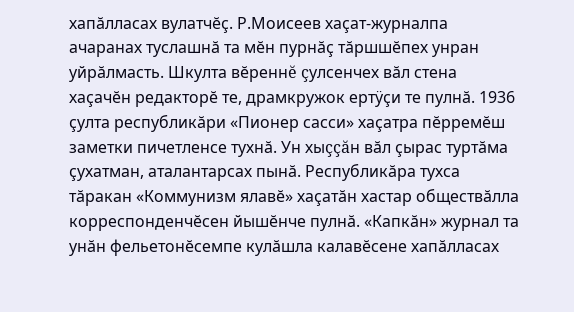хапăлласах вулатчĕç. Р.Моисеев хаçат-журналпа ачаранах туслашнă та мĕн пурнăç тăршшĕпех унран уйрăлмасть. Шкулта вĕреннĕ çулсенчех вăл стена хаçачĕн редакторĕ те, драмкружок ертÿçи те пулнă. 1936 çулта республикăри «Пионер сасси» хаçатра пĕрремĕш заметки пичетленсе тухнă. Ун хыççăн вăл çырас туртăма çухатман, аталантарсах пынă. Республикăра тухса тăракан «Коммунизм ялавĕ» хаçатăн хастар обществăлла корреспонденчĕсен йышĕнче пулнă. «Капкăн» журнал та унăн фельетонĕсемпе кулăшла калавĕсене хапăлласах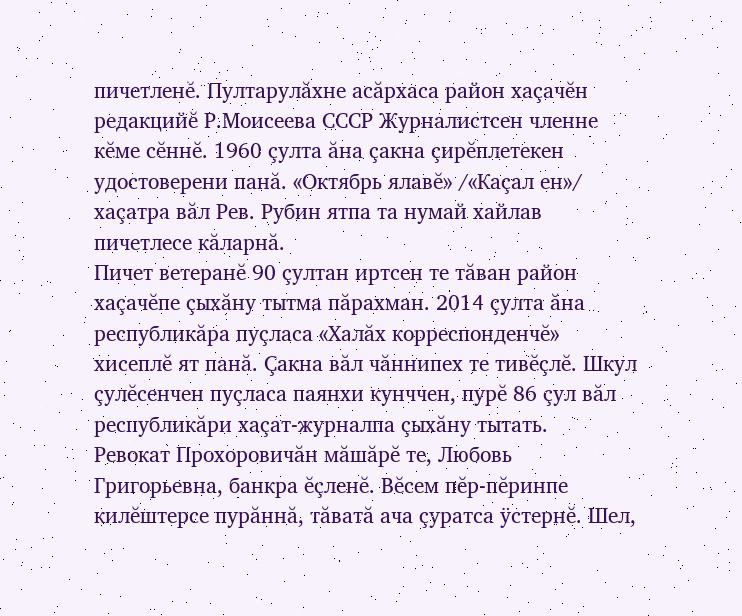пичетленĕ. Пултарулăхне асăрхаса район хаçачĕн редакцийĕ Р.Моисеева СССР Журналистсен членне кĕме сĕннĕ. 1960 çулта ăна çакна çирĕплетекен удостоверени панă. «Октябрь ялавĕ» /«Каçал ен»/ хаçатра вăл Рев. Рубин ятпа та нумай хайлав пичетлесе кăларнă.
Пичет ветеранĕ 90 çултан иртсен те тăван район хаçачĕпе çыхăну тытма пăрахман. 2014 çулта ăна республикăра пуçласа «Халăх корреспонденчĕ» хисеплĕ ят панă. Çакна вăл чăннипех те тивĕçлĕ. Шкул çулĕсенчен пуçласа паянхи кунччен, пурĕ 86 çул вăл республикăри хаçат-журналпа çыхăну тытать.
Ревокат Прохоровичăн мăшăрĕ те, Любовь Григорьевна, банкра ĕçленĕ. Вĕсем пĕр-пĕринпе килĕштерсе пурăннă, тăватă ача çуратса ÿстернĕ. Шел,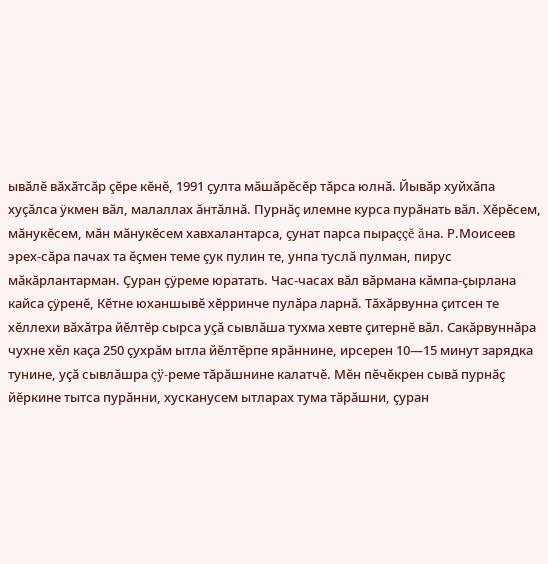ывăлĕ вăхăтсăр çĕре кĕнĕ, 1991 çулта мăшăрĕсĕр тăрса юлнă. Йывăр хуйхăпа хуçăлса ÿкмен вăл, малаллах ăнтăлнă. Пурнăç илемне курса пурăнать вăл. Хĕрĕсем, мăнукĕсем, мăн мăнукĕсем хавхалантарса, çунат парса пыраççĕ ăна. Р.Моисеев эрех-сăра пачах та ĕçмен теме çук пулин те, унпа туслă пулман, пирус мăкăрлантарман. Çуран çÿреме юратать. Час-часах вăл вăрмана кăмпа-çырлана кайса çÿренĕ, Кĕтне юханшывĕ хĕрринче пулăра ларнă. Тăхăрвунна çитсен те хĕллехи вăхăтра йĕлтĕр сырса уçă сывлăша тухма хевте çитернĕ вăл. Сакăрвуннăра чухне хĕл каçа 250 çухрăм ытла йĕлтĕрпе ярăннине, ирсерен 10—15 минут зарядка тунине, уçă сывлăшра çÿ-реме тăрăшнине калатчĕ. Мĕн пĕчĕкрен сывă пурнăç йĕркине тытса пурăнни, хусканусем ытларах тума тăрăшни, çуран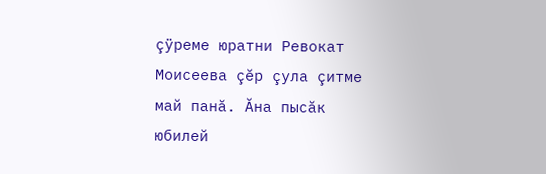çÿреме юратни Ревокат Моисеева çĕр çула çитме май панă. Ăна пысăк юбилей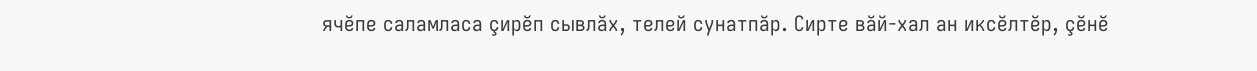ячĕпе саламласа çирĕп сывлăх, телей сунатпăр. Сирте вăй-хал ан иксĕлтĕр, çĕнĕ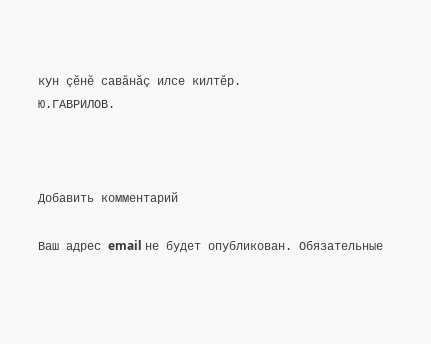кун çĕнĕ савăнăç илсе килтĕр.
Ю.ГАВРИЛОВ.



Добавить комментарий

Ваш адрес email не будет опубликован. Обязательные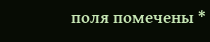поля помечены *